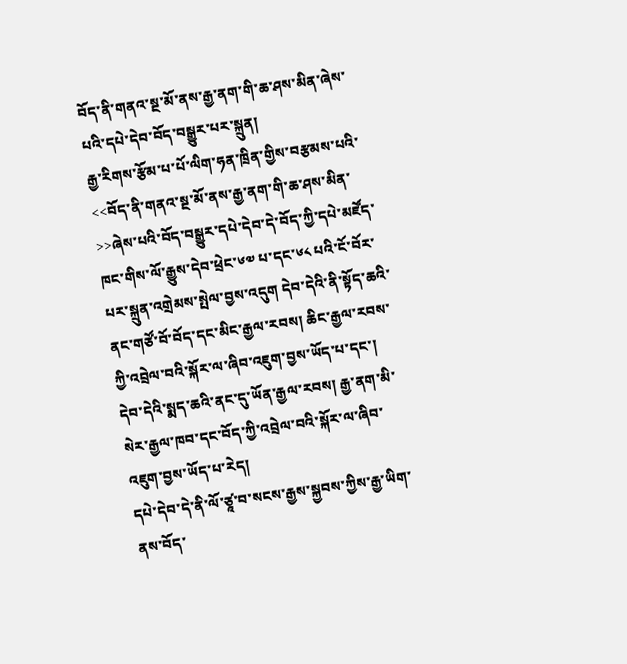བོད་ནི་གནའ་སྔ་མོ་ནས་རྒྱ་ནག་གི་ཆ་ཤས་མིན་ཞེས་པའི་དཔེ་དེབ་བོད་བསྒྱུར་པར་སྐྲུན།
རྒྱ་རིགས་རྩོམ་པ་པོ་ལིག་ཧན་ཁྲིན་གྱིས་བརྩམས་པའི་<<བོད་ནི་གནའ་སྔ་མོ་ནས་རྒྱ་ནག་གི་ཆ་ཤས་མིན་>>ཞེས་པའི་བོད་བསྒྱུར་དཔེ་དེབ་དེ་བོད་ཀྱི་དཔེ་མཛོད་ཁང་གིས་ལོ་རྒྱུས་དེབ་ཕྲེང་༦༧ པ་དང་༦༨ པའི་ངོ་བོར་པར་སྐྲུན་འགྲེམས་སྤེལ་བྱས་འདུག དེབ་དེའི་ནི་སྟོད་ཆའི་ནང་གཙོ་བོ་བོད་དང་མིང་རྒྱལ་རབས། ཆིང་རྒྱལ་རབས་ཀྱི་འབྲེལ་བའི་སྐོར་ལ་ཞིབ་འཇུག་བྱས་ཡོད་པ་དང་། དེབ་དེའི་སྨད་ཆའི་ནང་དུ་ཡོན་རྒྱལ་རབས། རྒྱ་ནག་མི་སེར་རྒྱལ་ཁབ་དང་བོད་ཀྱི་འབྲེལ་བའི་སྐོར་ལ་ཞིབ་འཇུག་བྱས་ཡོད་པ་རེད།
དཔེ་དེབ་དེ་ནི་ལོ་ཙཱ་བ་སངས་རྒྱས་སྐྱབས་ཀྱིས་རྒྱ་ཡིག་ནས་བོད་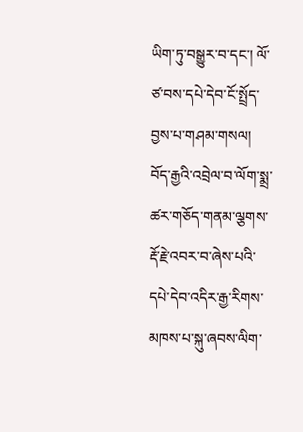ཡིག་ཏུ་བསྒྱུར་བ་དང་། ལོ་ཙ་བས་དཔེ་དེབ་ངོ་སྤྲོད་བྱས་པ་གཤམ་གསལ།
བོད་རྒྱའི་འབྲེལ་བ་ལོག་སྨྲ་ཚར་གཅོད་གནམ་ལྕགས་རྡོ་རྗེ་འབར་བ་ཞེས་པའི་དཔེ་དེབ་འདིར་རྒྱ་རིགས་མཁས་པ་སྐུ་ཞབས་ལིག་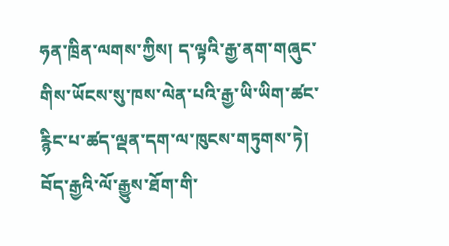ཧན་ཁྲིན་ལགས་ཀྱིས། ད་ལྟའི་རྒྱ་ནག་གཞུང་གིས་ཡོངས་སུ་ཁས་ལེན་པའི་རྒྱ་ཡི་ཡིག་ཚང་རྙིང་པ་ཚད་ལྡན་དག་ལ་ཁུངས་གཏུགས་ཏེ། བོད་རྒྱའི་ལོ་རྒྱུས་ཐོག་གི་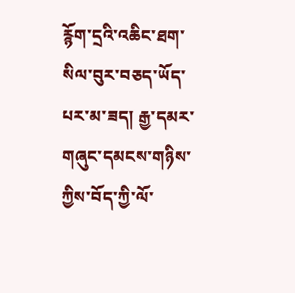རྙོག་དྲའི་འཆིང་ཐག་སིལ་བུར་བཅད་ཡོད་པར་མ་ཟད། རྒྱ་དམར་གཞུང་དམངས་གཉིས་ཀྱིས་བོད་ཀྱི་ལོ་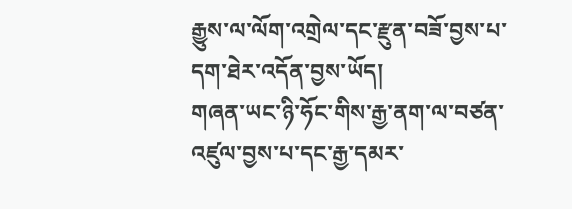རྒྱུས་ལ་ལོག་འགྲེལ་དང་རྫུན་བཟོ་བྱས་པ་དག་ཐེར་འདོན་བྱས་ཡོད།
གཞན་ཡང་ཉི་ཧོང་གིས་རྒྱ་ནག་ལ་བཙན་འཛུལ་བྱས་པ་དང་རྒྱ་དམར་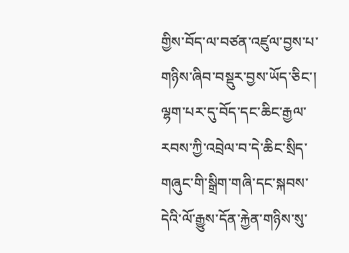གྱིས་བོད་ལ་བཙན་འཛུལ་བྱས་པ་གཉིས་ཞིབ་བསྡུར་བྱས་ཡོད་ཅིང་། ལྷག་པར་དུ་བོད་དང་ཆིང་རྒྱལ་རབས་ཀྱི་འབྲེལ་བ་དེ་ཆིང་སྲིད་གཞུང་གི་སྒྲིག་གཞི་དང་སྐབས་དེའི་ལོ་རྒྱུས་དོན་རྐྱེན་གཉིས་སུ་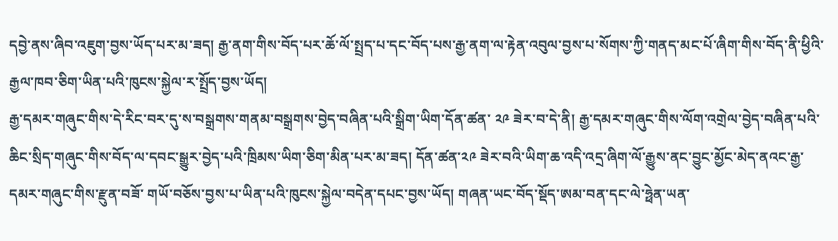དབྱེ་ནས་ཞིབ་འཇུག་བྱས་ཡོད་པར་མ་ཟད། རྒྱ་ནག་གིས་བོད་པར་ཆོ་ལོ་སྤྲད་པ་དང་བོད་པས་རྒྱ་ནག་ལ་རྟེན་འབུལ་བྱས་པ་སོགས་ཀྱི་གནད་མང་པོ་ཞིག་གིས་བོད་ནི་ཕྱིའི་རྒྱལ་ཁབ་ཅིག་ཡིན་པའི་ཁུངས་སྐྱེལ་ར་སྤྲོད་བྱས་ཡོད།
རྒྱ་དམར་གཞུང་གིས་དེ་རིང་བར་དུ་ས་བསྒྲགས་གནམ་བསྒྲགས་བྱེད་བཞིན་པའི་སྒྲིག་ཡིག་དོན་ཚན་ ༢༩ ཟེར་བ་དེ་ནི། རྒྱ་དམར་གཞུང་གིས་ལོག་འགྲེལ་བྱེད་བཞིན་པའི་ཆིང་སྲིད་གཞུང་གིས་བོད་ལ་དབང་སྒྱུར་བྱེད་པའི་ཁྲིམས་ཡིག་ཅིག་མིན་པར་མ་ཟད། དོན་ཚན་༢༩ ཟེར་བའི་ཡིག་ཆ་འདི་འདྲ་ཞིག་ལོ་རྒྱུས་ནང་བྱུང་མྱོང་མེད་ནའང་རྒྱ་དམར་གཞུང་གིས་རྫུན་བཟོ་ གཡོ་བཅོས་བྱས་པ་ཡིན་པའི་ཁུངས་སྐྱེལ་བདེན་དཔང་བྱས་ཡོད། གཞན་ཡང་བོད་སྡོད་ཨམ་བན་དང་ལེ་ཧྥེན་ཡན་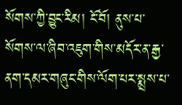སོགས་ཀྱི་བྱུང་རིམ། ངོ་བོ། ནུས་པ་སོགས་ལ་ཞིབ་འཇུག་གིས་མདོར་ན་རྒྱ་ནག་དམར་གཞུང་གིས་ལོག་པར་སྨྲས་པ་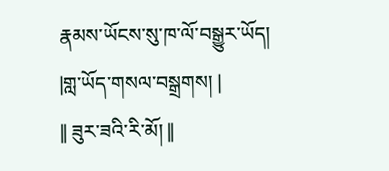རྣམས་ཡོངས་སུ་ཁ་ལོ་བསྒྱུར་ཡོད།
|གླ་ཡོད་གསལ་བསྒྲགས། |
|| ཟུར་ཟའི་རི་མོ། ||